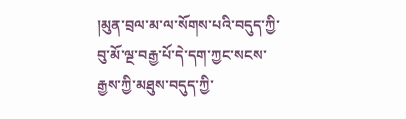།མུན་བྲལ་མ་ལ་སོགས་པའི་བདུད་ཀྱི་བུ་མོ་ལྔ་བརྒྱ་པོ་དེ་དག་ཀྱང་སངས་རྒྱས་ཀྱི་མཐུས་བདུད་ཀྱི་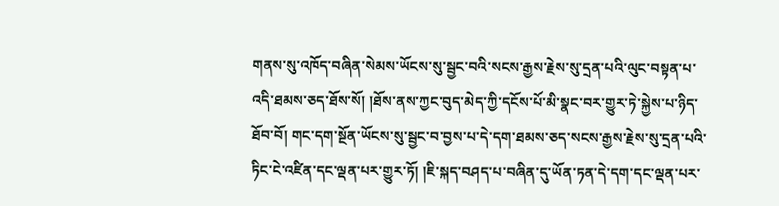གནས་སུ་འཁོད་བཞིན་སེམས་ཡོངས་སུ་སྦྱང་བའི་སངས་རྒྱས་རྗེས་སུ་དྲན་པའི་ལུང་བསྟན་པ་འདི་ཐམས་ཅད་ཐོས་སོ། །ཐོས་ནས་ཀྱང་བུད་མེད་ཀྱི་དངོས་པོ་མི་སྣང་བར་གྱུར་ཏེ་སྐྱེས་པ་ཉིད་ཐོབ་བོ། གང་དག་སྔོན་ཡོངས་སུ་སྦྱང་བ་བྱས་པ་དེ་དག་ཐམས་ཅད་སངས་རྒྱས་རྗེས་སུ་དྲན་པའི་ཏིང་ངེ་འཛིན་དང་ལྡན་པར་གྱུར་ཏོ། །ཇི་སྐད་བཤད་པ་བཞིན་དུ་ཡོན་ཏན་དེ་དག་དང་ལྡན་པར་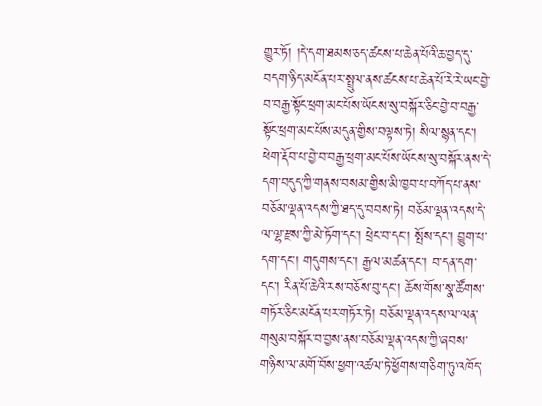གྱུར་ཏོ། །དེ་དག་ཐམས་ཅད་ཚངས་པ་ཆེན་པོའི་ཆ་བྱད་དུ་བདག་ཉིད་མངོན་པར་སྤྲུལ་ནས་ཚངས་པ་ཆེན་པོ་རེ་རེ་ཡང་བྱེ་བ་བརྒྱ་སྟོང་ཕྲག་མང་པོས་ཡོངས་སུ་བསྐོར་ཅིང་བྱེ་བ་བརྒྱ་སྟོང་ཕྲག་མང་པོས་མདུན་གྱིས་བལྟས་ཏེ། སིལ་སྙན་དང་། ཕེག་རྡོབ་པ་བྱེ་བ་བརྒྱ་ཕྲག་མང་པོས་ཡོངས་སུ་བསྐོར་ནས་དེ་དག་བདུད་ཀྱི་གནས་བསམ་གྱིས་མི་ཁྱབ་པ་བཀོད་པ་ནས་བཅོམ་ལྡན་འདས་ཀྱི་ཐད་དུ་བབས་ཏེ། བཅོམ་ལྡན་འདས་དེ་ལ་ལྷ་རྫས་ཀྱི་མེ་ཏོག་དང་། ཕྲེང་བ་དང་། སྤོས་དང་། བྱུག་པ་དག་དང་། གདུགས་དང་། རྒྱལ་མཚན་དང་། བ་དན་དག་དང་། རིན་པོ་ཆེའི་རས་བཅོས་བུ་དང་། ཆོས་གོས་སྣ་ཚོགས་གཏོར་ཅིང་མངོན་པར་གཏོར་ཏེ། བཅོམ་ལྡན་འདས་ལ་ལན་གསུམ་བསྐོར་བ་བྱས་ནས་བཅོམ་ལྡན་འདས་ཀྱི་ཞབས་གཉིས་ལ་མགོ་བོས་ཕྱག་འཚལ་ཏེ་ཕྱོགས་གཅིག་ཏུ་འཁོད་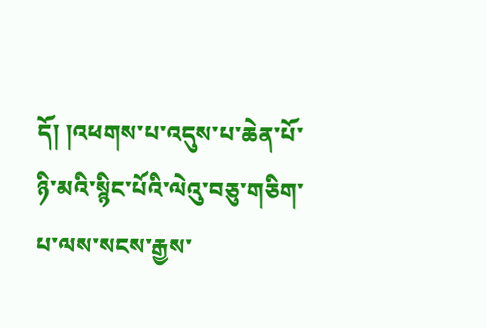དོ། །འཕགས་པ་འདུས་པ་ཆེན་པོ་ཉི་མའི་སྙིང་པོའི་ལེའུ་བཅུ་གཅིག་པ་ལས་སངས་རྒྱས་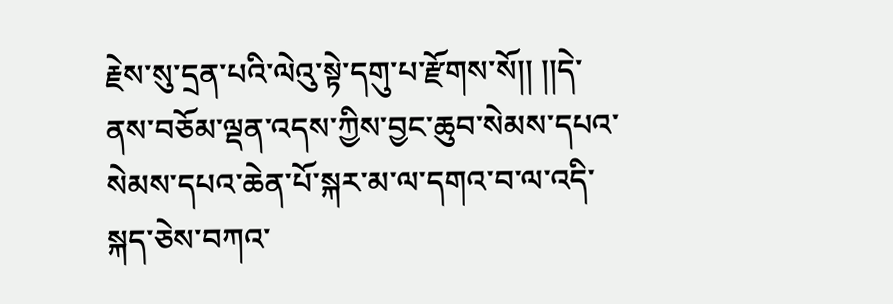རྗེས་སུ་དྲན་པའི་ལེའུ་སྟེ་དགུ་པ་རྫོགས་སོ།། །།དེ་ནས་བཅོམ་ལྡན་འདས་ཀྱིས་བྱང་ཆུབ་སེམས་དཔའ་སེམས་དཔའ་ཆེན་པོ་སྐར་མ་ལ་དགའ་བ་ལ་འདི་སྐད་ཅེས་བཀའ་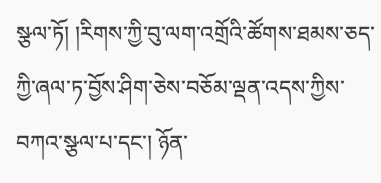སྩལ་ཏོ། །རིགས་ཀྱི་བུ་ལག་འགྲོའི་ཚོགས་ཐམས་ཅད་ཀྱི་ཞལ་ཏ་བྱོས་ཤིག་ཅེས་བཅོམ་ལྡན་འདས་ཀྱིས་བཀའ་སྩལ་པ་དང་། ཉོན་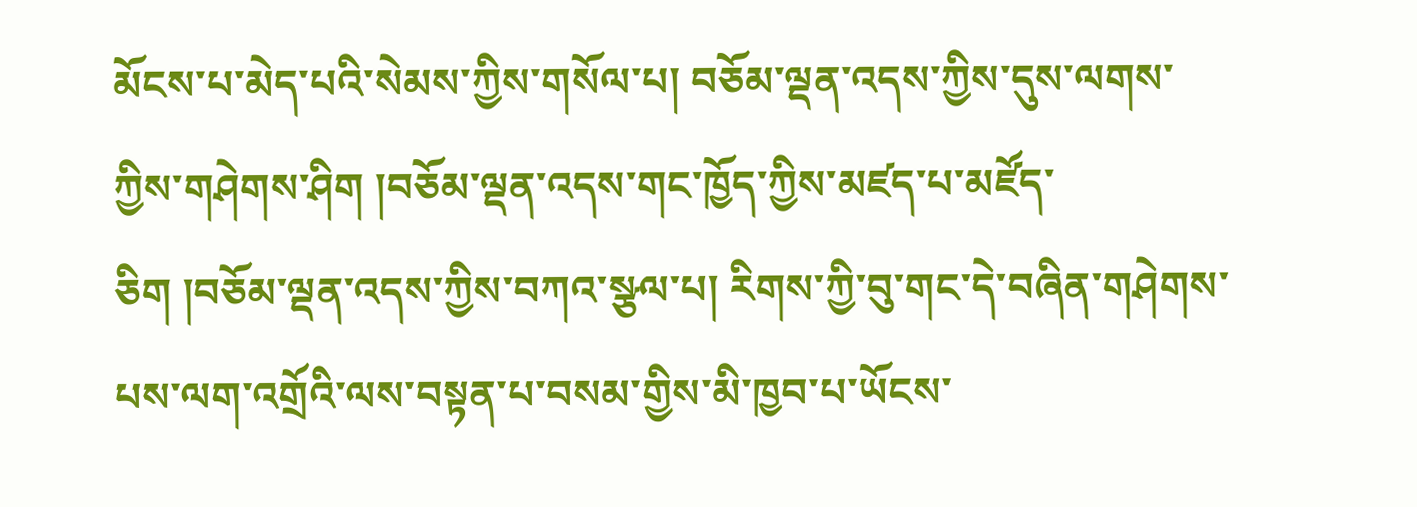མོངས་པ་མེད་པའི་སེམས་ཀྱིས་གསོལ་པ། བཅོམ་ལྡན་འདས་ཀྱིས་དུས་ལགས་ཀྱིས་གཤེགས་ཤིག །བཅོམ་ལྡན་འདས་གང་ཁྱོད་ཀྱིས་མཛད་པ་མཛོད་ཅིག །བཅོམ་ལྡན་འདས་ཀྱིས་བཀའ་སྩལ་པ། རིགས་ཀྱི་བུ་གང་དེ་བཞིན་གཤེགས་པས་ལག་འགྲོའི་ལས་བསྟན་པ་བསམ་གྱིས་མི་ཁྱབ་པ་ཡོངས་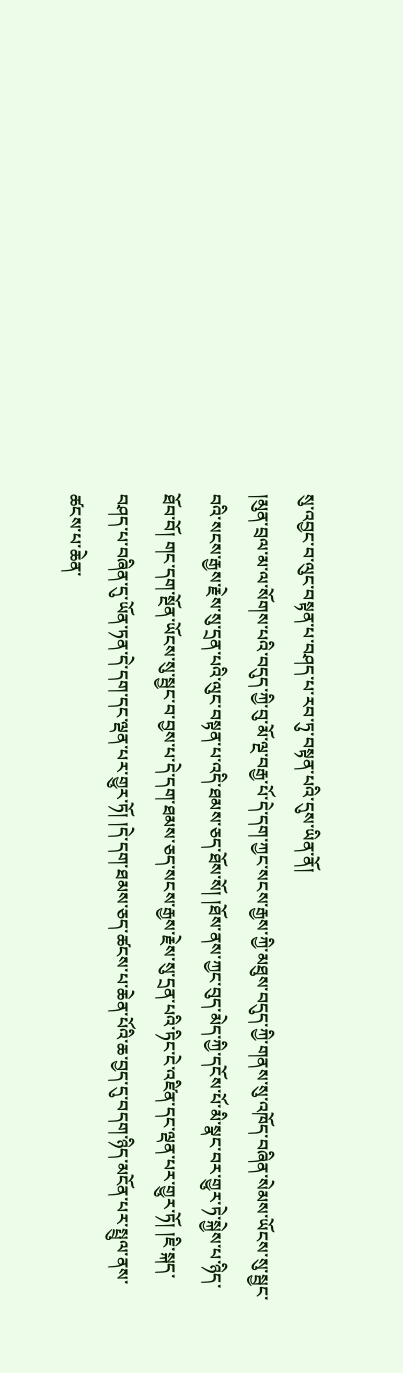སུ་འབྱང་བ་ལུང་བསྟན་པ་བཤད་པ་རབ་ཏུ་བསྟན་པའི་དུས་ཡིན་ནོ།
།མུན་བྲལ་མ་ལ་སོགས་པའི་བདུད་ཀྱི་བུ་མོ་ལྔ་བརྒྱ་པོ་དེ་དག་ཀྱང་སངས་རྒྱས་ཀྱི་མཐུས་བདུད་ཀྱི་གནས་སུ་འཁོད་བཞིན་སེམས་ཡོངས་སུ་སྦྱང་བའི་སངས་རྒྱས་རྗེས་སུ་དྲན་པའི་ལུང་བསྟན་པ་འདི་ཐམས་ཅད་ཐོས་སོ། །ཐོས་ནས་ཀྱང་བུད་མེད་ཀྱི་དངོས་པོ་མི་སྣང་བར་གྱུར་ཏེ་སྐྱེས་པ་ཉིད་ཐོབ་བོ། གང་དག་སྔོན་ཡོངས་སུ་སྦྱང་བ་བྱས་པ་དེ་དག་ཐམས་ཅད་སངས་རྒྱས་རྗེས་སུ་དྲན་པའི་ཏིང་ངེ་འཛིན་དང་ལྡན་པར་གྱུར་ཏོ། །ཇི་སྐད་བཤད་པ་བཞིན་དུ་ཡོན་ཏན་དེ་དག་དང་ལྡན་པར་གྱུར་ཏོ། །དེ་དག་ཐམས་ཅད་ཚངས་པ་ཆེན་པོའི་ཆ་བྱད་དུ་བདག་ཉིད་མངོན་པར་སྤྲུལ་ནས་ཚངས་པ་ཆེན་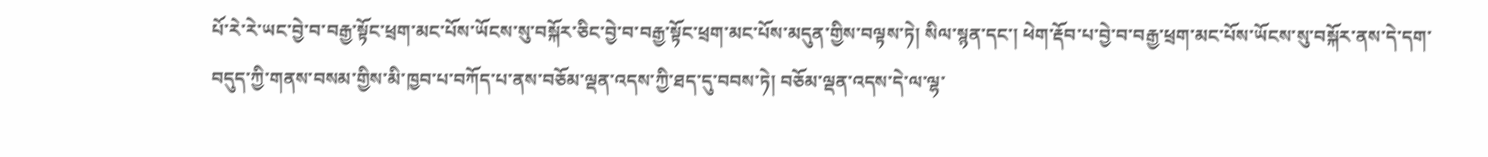པོ་རེ་རེ་ཡང་བྱེ་བ་བརྒྱ་སྟོང་ཕྲག་མང་པོས་ཡོངས་སུ་བསྐོར་ཅིང་བྱེ་བ་བརྒྱ་སྟོང་ཕྲག་མང་པོས་མདུན་གྱིས་བལྟས་ཏེ། སིལ་སྙན་དང་། ཕེག་རྡོབ་པ་བྱེ་བ་བརྒྱ་ཕྲག་མང་པོས་ཡོངས་སུ་བསྐོར་ནས་དེ་དག་བདུད་ཀྱི་གནས་བསམ་གྱིས་མི་ཁྱབ་པ་བཀོད་པ་ནས་བཅོམ་ལྡན་འདས་ཀྱི་ཐད་དུ་བབས་ཏེ། བཅོམ་ལྡན་འདས་དེ་ལ་ལྷ་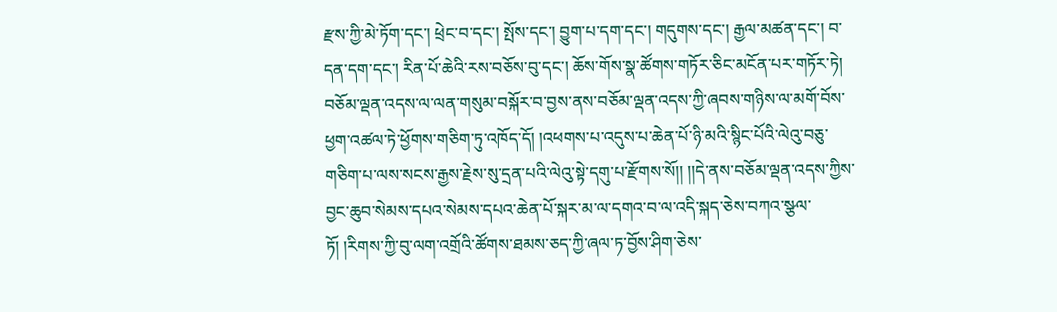རྫས་ཀྱི་མེ་ཏོག་དང་། ཕྲེང་བ་དང་། སྤོས་དང་། བྱུག་པ་དག་དང་། གདུགས་དང་། རྒྱལ་མཚན་དང་། བ་དན་དག་དང་། རིན་པོ་ཆེའི་རས་བཅོས་བུ་དང་། ཆོས་གོས་སྣ་ཚོགས་གཏོར་ཅིང་མངོན་པར་གཏོར་ཏེ། བཅོམ་ལྡན་འདས་ལ་ལན་གསུམ་བསྐོར་བ་བྱས་ནས་བཅོམ་ལྡན་འདས་ཀྱི་ཞབས་གཉིས་ལ་མགོ་བོས་ཕྱག་འཚལ་ཏེ་ཕྱོགས་གཅིག་ཏུ་འཁོད་དོ། །འཕགས་པ་འདུས་པ་ཆེན་པོ་ཉི་མའི་སྙིང་པོའི་ལེའུ་བཅུ་གཅིག་པ་ལས་སངས་རྒྱས་རྗེས་སུ་དྲན་པའི་ལེའུ་སྟེ་དགུ་པ་རྫོགས་སོ།། །།དེ་ནས་བཅོམ་ལྡན་འདས་ཀྱིས་བྱང་ཆུབ་སེམས་དཔའ་སེམས་དཔའ་ཆེན་པོ་སྐར་མ་ལ་དགའ་བ་ལ་འདི་སྐད་ཅེས་བཀའ་སྩལ་ཏོ། །རིགས་ཀྱི་བུ་ལག་འགྲོའི་ཚོགས་ཐམས་ཅད་ཀྱི་ཞལ་ཏ་བྱོས་ཤིག་ཅེས་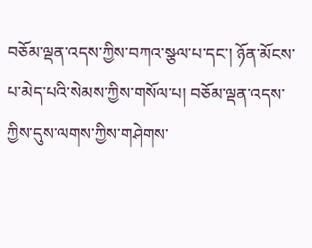བཅོམ་ལྡན་འདས་ཀྱིས་བཀའ་སྩལ་པ་དང་། ཉོན་མོངས་པ་མེད་པའི་སེམས་ཀྱིས་གསོལ་པ། བཅོམ་ལྡན་འདས་ཀྱིས་དུས་ལགས་ཀྱིས་གཤེགས་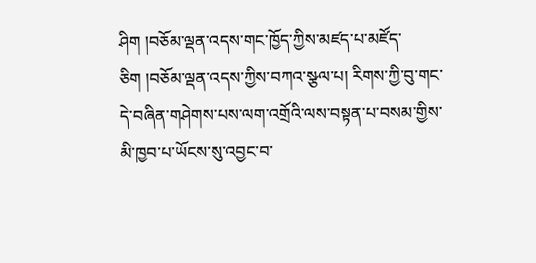ཤིག །བཅོམ་ལྡན་འདས་གང་ཁྱོད་ཀྱིས་མཛད་པ་མཛོད་ཅིག །བཅོམ་ལྡན་འདས་ཀྱིས་བཀའ་སྩལ་པ། རིགས་ཀྱི་བུ་གང་དེ་བཞིན་གཤེགས་པས་ལག་འགྲོའི་ལས་བསྟན་པ་བསམ་གྱིས་མི་ཁྱབ་པ་ཡོངས་སུ་འབྱང་བ་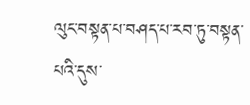ལུང་བསྟན་པ་བཤད་པ་རབ་ཏུ་བསྟན་པའི་དུས་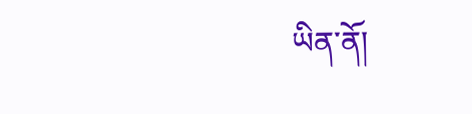ཡིན་ནོ།